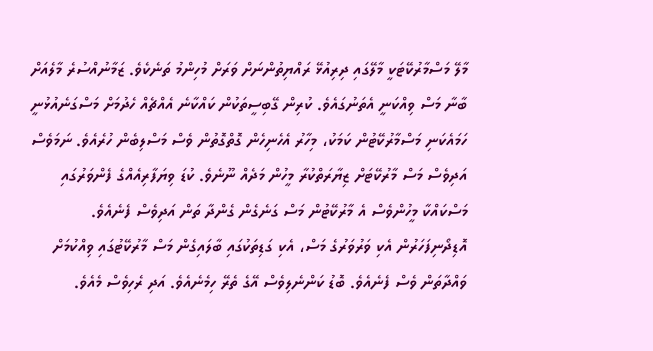މާލޭ މަސްމާރުކޭޓަކީ މާލޭގައި ދިރިއުޅޭ ރައްޔިތުންނަށް ވަރަށް މުހިންމު ތަނެކެވެ. ޒަމާނުއްސުރެ މާލެއަށް ބާނާ މަސް ވިއްކަނީ އެތަނުގައެވެ. ކުރިން ގޭބިސީތަކުން ކައްކާނެ އެއްޗެއް ހެދުމަށް މަސްގަނެއުޅުނީ ހަމައެކަނި މަސްމާރުކޭޓުން ކަމަކު، މިހާރު އެހެނިހެން ގޮތްގޮތުން ވެސް މަސްލިބެން ހުރެއެވެ. ނަމަވެސް އަދިވެސް މަސް މާރުކޭޓަށް ޒިޔާރަތްކުރާ މީހުން މަދެއް ނޫނެވެ. ކުޑަ ވިޔަފާރިއެއްގެ ފެންވަރުގައި މަސްކައްކާ މީހުންވެސް އެ މާރުކޭޓުން މަސް ގަނެގެން ގެންދާ ތަން އަދިވެސް ފެނެއެވެ. އޮޑިދޯނިފަހަރުން އެކި ވަރުވަރުގެ މަސް، އެކި ގަޑިތަކުގައި ބާލައިގެން މަސް މާރުކޭޓުގައި ވިއްކުމަށް ވައްދާތަން ވެސް ފެނެއެވެ. ބޮޑު ކަންނެލިވެސް އޭގެ ތެރޭ ހިމެނެއެވެ. އަދި ރެހިވެސް މެއެވެ.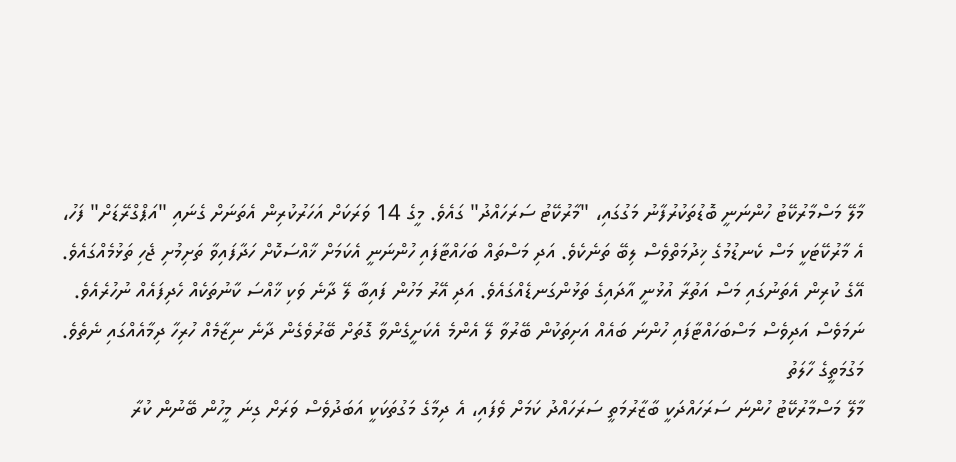މާލޭ މަސްމާރުކޭޓު ހުންނަނީ ބޮޑުތަކުރުފާނު މަގުގައި، "މާރުކޭޓު ސަރަހައްދު" ގައެވެ. މީގެ 14 ވަރަކަށް އަހަރުކުރިން އެތަނަށް ގެނައި "އަޕްގްރޭޑަށް" ފަހު، އެ މާރުކޭޓަކީ މަސް ކެނޑުމުގެ ޚިދުމަތްވެސް ލިބޭ ތަނެކެވެ. އަދި މަސްތައް ބަހައްޓާފައި ހުންނަނީ އެކަމަށް ޚާއްސަކޮށް ހަދާފައިވާ ތަށިމުށި ޖެހި ތަޅުމެއްގައެވެ. އޭގެ ކުރިން އެތަނުގައި މަސް އަތުރާ އުޅުނީ އާދައިގެ ތަޅުންގަނޑެއްގައެވެ. އަދި އޭރު މަހުން ފައިބާ ލޭ ދާނެ ވަކި ޚާއްސަ ކާނުތަކެއް ހެދިފައެއް ނުހުރެއެވެ. ނަމަވެސް އަދިވެސް މަސްބަހައްޓާފައި ހުންނަ ބައެއް އަށިތަކުން ބޭރުވާ ލޭ އެންމެ އެކަށީގެންވާ ގޮތަށް ބޭރުވެގެން ދާނެ ނިޒާމެއް ހުރިހާ ދިމާއެއްގައި ނެތެވެ.
މަގުމަތީގެ ހާލަތު
މާލޭ މަސްމާރުކޭޓު ހުންނަ ސަރަހައްދަކީ ބާޒާރުމަތީ ސަރަހައްދު ކަމަށް ވެފައި، އެ ދިމާގެ މަގުތަކަކީ އަބަދުވެސް ވަރަށް ގިނަ މީހުން ބޭނުން ކުރާ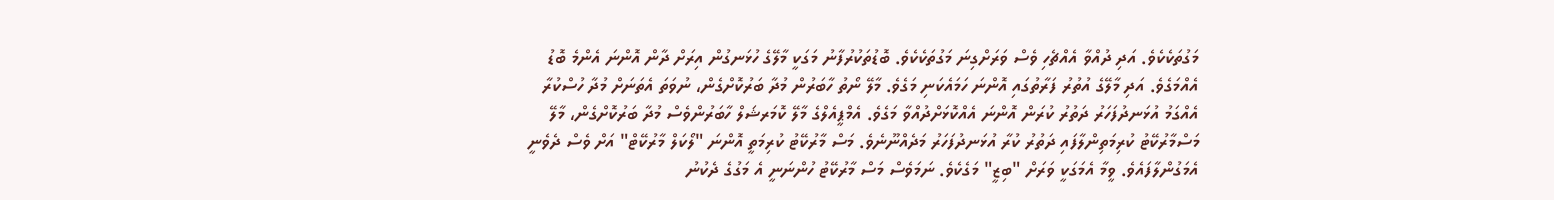މަގުތަކެކެވެ. އަދި ދުއްވާ އެއްޗެހި ވެސް ވަރަށްގިނަ މަގުތަކެކެވެ. ބޮޑުތަކުރުފާނު މަގަކީ މާލޭގެ ހުޅަނގުން އިރަށް ދާން އޮންނަ އެންމެ ބޮޑު އެއްމަގެވެ. އަދި މާލޭގެ އުތުރު ފަރާތުގައި އޮންނަ ހަމައެކަނި މަގެވެ. މާލޭ ނޯތު ހާބަރުން މުދާ ބަރުކޮށްގެން، ނުވަތަ އެތަނަށް މުދާ ހުސްކުރާ އެއްގަމު އުޅަނދުފަހަރު ދަތުރު ކުރަން އޮންނަ އެއްކޮޅަށްދުއްވާ މަގެވެ. އެމްޕީއެލްގެ މާލޭ ކޮމަރޝަލް ހާބަރުންވެސް މުދާ ބަރުކޮށްގެން، މާލޭ މަސްމާރުކޭޓު ކުރިމަތިންލާފައި ދަތުރު ކުރާ އުޅަނދުފަހަރު މަދެއްނޫނެވެ. މަސް މާރުކޭޓު ކުރިމަތީ އޮންނަ "ލޯކަލް މާރުކޭޓް" އަށް ވެސް ދެވެނީ އެމަގުންލާފައެވެ. ވީމާ އެމަގަކީ ވަރަށް "ބިޒީ" މަގެކެވެ. ނަމަވެސް މަސް މާރުކޭޓު ހުންނަނީ އެ މަގުގެ ދެކުނު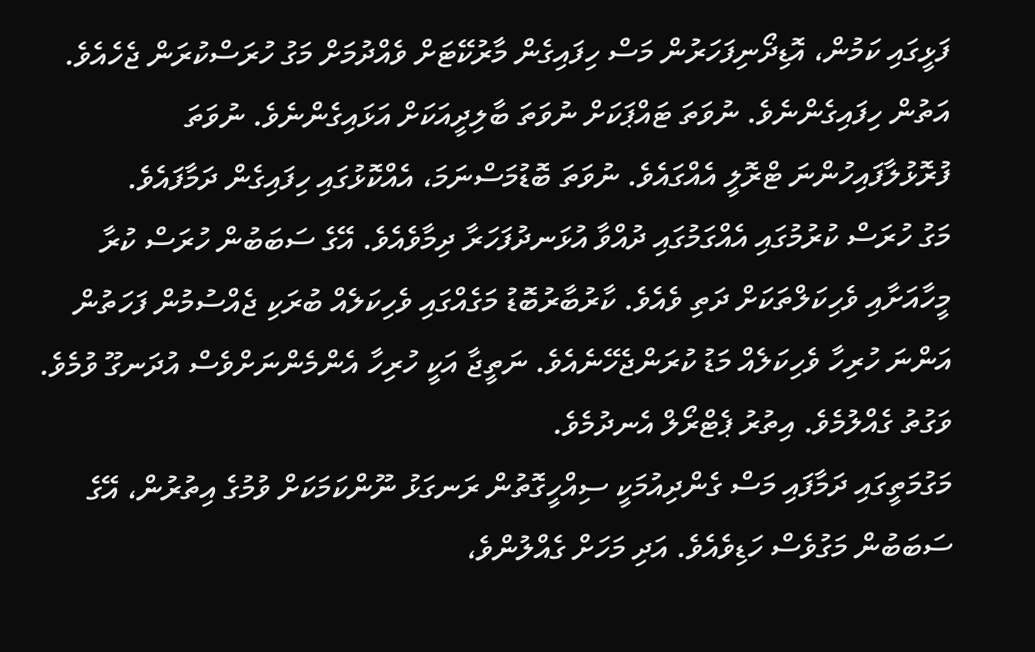ފަޅީގައި ކަމުން، އޮޑިދޯނިފަހަރުން މަސް ހިފައިގެން މާރުކޭޓަށް ވެއްދުމަށް މަގު ހުރަސްކުރަން ޖެހެއެވެ. އަތުން ހިފައިގެންނެވެ. ނުވަތަ ޓައްޕަކަށް ނުވަތަ ބާލިދީއަކަށް އަޅައިގެންނެވެ. ނުވަތަ ފުރޮޅުލާފައިހުންނަ ޓްރޮލީ އެއްގައެވެ. ނުވަތަ ބޮޑުމަސްނަމަ، އެއްކޮޅުގައި ހިފައިގެން ދަމާފައެވެ.
މަގު ހުރަސް ކުރުމުގައި އެއްގަމުގައި ދުއްވާ އުޅަނދުފަހަރާ ދިމާވެއެވެ. އޭގެ ސަބަބުން ހުރަސް ކުރާ މީހާއަށާއި ވެހިކަލްތަކަށް ދަތި ވެއެވެ. ކާރުބާރުބޮޑު މަގެއްގައި ވެހިކަލެއް ބުރަކި ޖެއްސުމުން ފަހަތުން އަންނަ ހުރިހާ ވެހިކަލެއް މަޑު ކުރަންޖެހޭނެއެވެ. ނަތީޖާ އަކީ ހުރިހާ އެންމެންނަށްވެސް އުދަނގޫ ވުމެވެ. ވަގުތު ގެއްލުމެވެ. އިތުރު ޕެޓްރޯލް އެނދުމެވެ.
މަގުމަތީގައި ދަމާފައި މަސް ގެންދިއުމަކީ ސިއްހީގޮތުން ރަނގަޅު ނޫންކަމަކަށް ވުމުގެ އިތުރުން، އޭގެ ސަބަބުން މަގުވެސް ހަޑިވެއެވެ. އަދި މަހަށް ގެއްލުންވެ،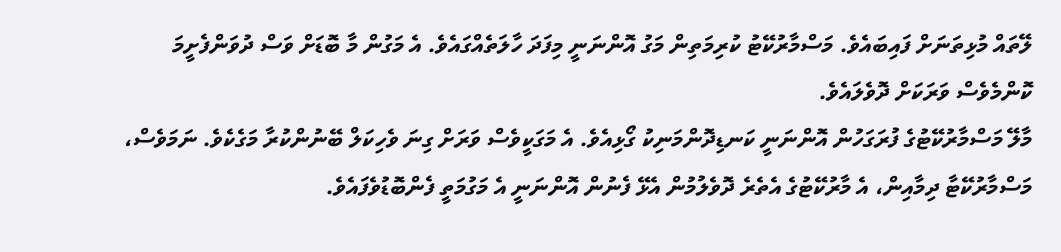ލޭތައް މުޅިތަނަށް ފައިބައެވެ. މަސްމާރުކޭޓު ކުރިމަތިން މަގު އޮންނަނީ މިފަދަ ހާލަތެއްގައެވެ. އެ މަގުން މާ ބޮޑަށް ވަސް ދުވަންފެށީމަ ކޮންމެވެސް ވަރަކަށް ދޮވެލައެވެ.
މާލޭ މަސްމާރުކޭޓުގެ ފުރަގަހުން އޮންނަނީ ކަނޑިދޮންމަނިކު ގޯޅިއެވެ. އެ މަގަކީވެސް ވަރަށް ގިނަ ވެހިކަލް ބޭނުންކުރާ މަގެކެވެ. ނަމަވެސް، މަސްމާރުކޭޓާ ދިމާއިން، އެ މާރުކޭޓުގެ އެތެރެ ދޮވެލުމުން އެޅޭ ފެނުން އޮންނަނީ އެ މަގުމަތީ ފެންބޮޑުވެފައެވެ.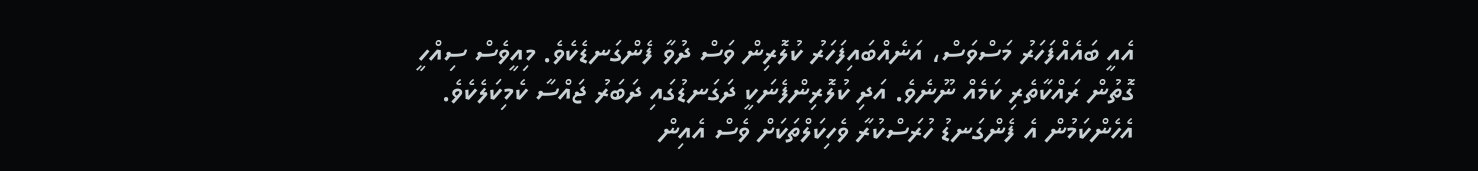އެއީ ބައެއްފަހަރު މަސްވަސް، އަނެއްބައިފަހަރު ކުލޮރިން ވަސް ދުވާ ފެންގަނޑެކެވެ. މިއީވެސް ސިއްހީ ގޮތުން ރައްކާތެރި ކަމެއް ނޫނެވެ. އަދި ކުލޮރިންފެނަކީ ދަގަނޑުގައި ދަބަރު ޖައްސާ ކެމިކަލެކެވެ. އެހެންކަމުން އެ ފެންގަނޑު ހުރަސްކުރާ ވެހިކަލްތަކަށް ވެސް އެއިން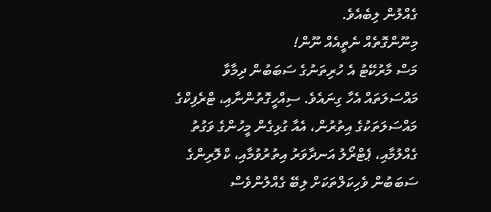ގެއްލުން ލިބެއެވެ.
މިނޫންގޮތެއް ނެތީއެއް ނޫން!
މަސް މާރުކޭޓު އެ ހުރިތަނުގެ ސަބަބުން ދިމާވާ މައްސަލަތައް އެހާ ގިނައެވެ. ސިއްހީގޮތުންނާއި، ޓްރެފިކްގެ މައްސަލަތަކުގެ އިތުރުން، އެއާ ގުޅިގެން މީހުންގެ ވަގުތު ގެއްލުމާއި، ޕެޓްރޯލު އަނދާވަރު އިތުރުވުމާއި، ކްލޮރިންގެ ސަބަބުން ވެހިކަލްތަކަށް ލިބޭ ގެއްލުންވެސް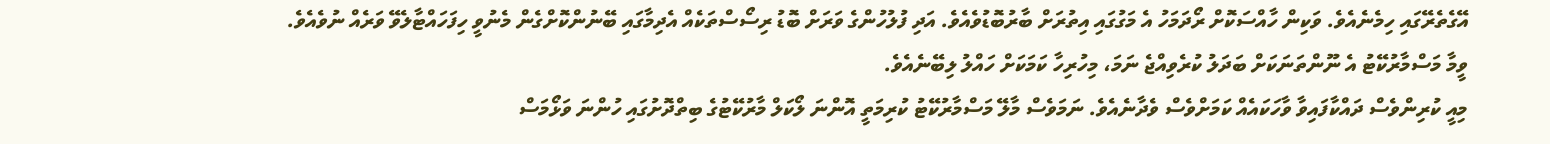އޭގެތެރޭގައި ހިމެނެއެވެ. ވަކިން ހާއްސަކޮށް ރޯދަމަހު އެ މަގުގައި އިތުރަށް ބާރުބޮޑުވެއެވެ. އަދި ފުލުހުންގެ ވަރަށް ބޮޑު ރިސޯސްތަކެއް އެދިމާގައި ބޭނުންކޮށްގެން މެނުވީ ހިފަހައްޓާލެވޭ ވަރެއް ނުވެއެވެ. ވީމާ މަސްމާރުކޭޓު އެ ނޫންތަނަކަށް ބަދަލު ކުރެވިއްޖެ ނަމަ، މިހުރިހާ ކަމަކަށް ހައްލު ލިބޭނެއެވެ.
މިއީ ކުރިންވެސް ދައްކާފައިވާ ވާހަކައެއް ކަމަށްވެސް ވެދާނެއެވެ. ނަމަވެސް މާލޭ މަސްމާރުކޭޓު ކުރިމަތީ އޮންނަ ލޯކަލް މާރުކޭޓުގެ ބިތްދޮށުގައި ހުންނަ ވަޅޯމަސް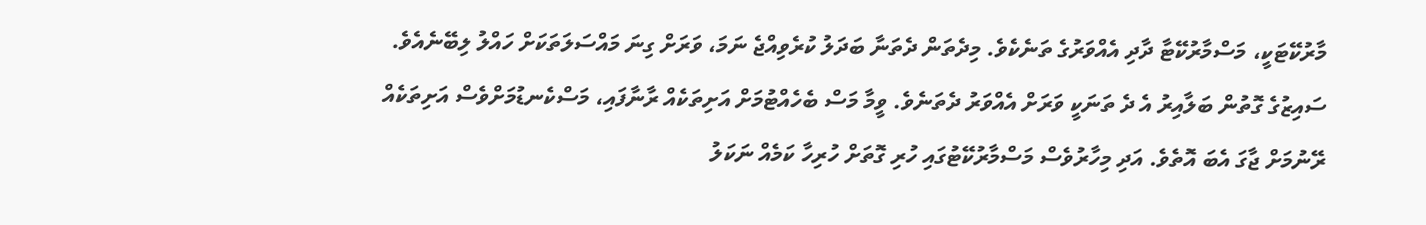މާރުކޭޓަކީ، މަސްމާރުކޭޓާ ދާދި އެއްވަރުގެ ތަނެކެވެ. މިދެތަން ދެތަނާ ބަދަލު ކުރެވިއްޖެ ނަމަ، ވަރަށް ގިނަ މައްސަލަތަކަށް ހައްލު ލިބޭނެއެވެ. ސައިޒުގެ ގޮތުން ބަލާއިރު އެ ދެ ތަނަކީ ވަރަށް އެއްވަރު ދެތަނެވެ. ވީމާ މަސް ބެހެއްޓުމަށް އަށިތަކެއް ރާނާފައި، މަސްކެނޑުމަށްވެސް އަށިތަކެއް ރޭނުމަށް ޖާގަ އެބަ އޮތެވެ. އަދި މިހާރުވެސް މަސްމާރުކޭޓުގައި ހުރި ގޮތަށް ހުރިހާ ކަމެއް ނަކަލު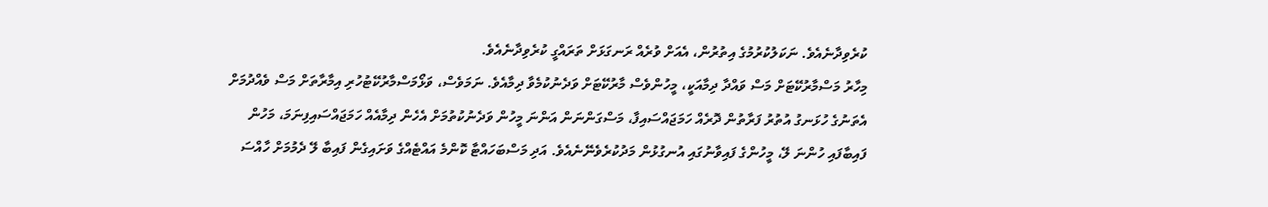ކުރެވިދާނެއެވެ. ނަކަލުކުރުމުގެ އިތުރުން، އެއަށް ވުރެއް ރަނގަޅަށް ތަރައްގީ ކުރެވިދާނެއެވެ.
މިހާރު މަސްމާރުކޭޓަށް މަސް ވައްދާ ދިމާއަކީ، މީހުންވެސް މާރުކޭޓަށް ވަދެނުކުމެވާ ދިމާއެވެ. ނަމަވެސް، ވަޅޯމަސްމާރުކޭޓުހުރި އިމާރާތަށް މަސް ވެއްދުމަށް އެތަނުގެ ހުޅަނގު އުތުރު ފަރާތުން ދޮރެއް ހަމަޖައްސައިފާ، މަސްގަންނަން އަންނަ މީހުން ވަދެނުކުތުމަށް އެހެން ދިމާއެއް ހަމަޖައްސައިފިނަމަ، މަހުން ފައިބާފައި ހުންނަ ލޭ، މީހުންގެ ފައިވާނުގައި އުނގުޅުން މަދުކުރެވެނޭނެއެވެ. އަދި މަސްބަހައްޓާ ކޮންމެ އައްޓެއްގެ ވަށައިގެން ފައިބާ ލޭ ދެމުމަށް ހާއްސަ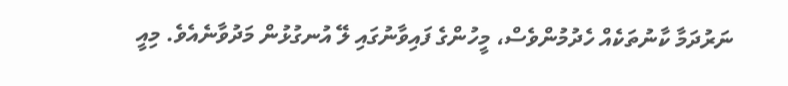ނަރުދަމާ ކާނުތަކެއް ހެދުމުންވެސް، މީހުންގެ ފައިވާނުގައި ލޭ އުނގުޅުން މަދުވާނެއެވެ. މިއީ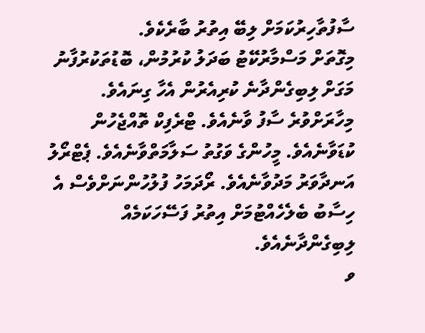ސާފުތާހިރުކަމަށް ލިބޭ އިތުރު ބާރެކެވެ.
މިގޮތަށް މަސްމާރުކޭޓު ބަދަލު ކުރުމުން، ބޮޑުތަކުރުފާނު މަގަށް ލިބިގެންދާނެ ކުރިއެރުން އެހާ ގިނައެވެ. މިހާރަށްވުރެ ސާފު ވާނެއެވެ. ޓްރެފިކް ތޮއްޖެހުން ކުޑަވާނެއެވެ. މީހުންގެ ވަގުތު ސަލާމަތްވާނެއެވެ. ޕެޓްރޯލު އަނދާވަރު މަދުވާނެއެވެ. ރޯދަމަހު ފުލުހުންނަށްވެސް އެ ހިސާބު ބެލެހެއްޓުމަށް އިތުރު ފަސޭހަކަމެއް ލިބިގެންދާނެއެވެ.
ވ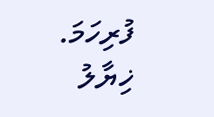ފުރިހަމަ. ޚިޔާލު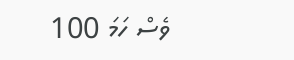ވެސް ހަމަ 100